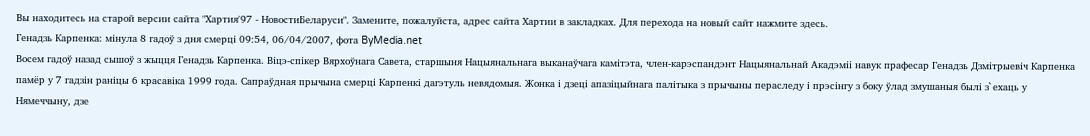Вы находитесь на старой версии сайта "Хартия'97 - НовостиБеларуси". Замените, пожалуйста, адрес сайта Хартии в закладках. Для перехода на новый сайт нажмите здесь.
Генадзь Карпенка: мінула 8 гадоў з дня смерці 09:54, 06/04/2007, фота ByMedia.net
Восем гадоў назад сышоў з жыцця Генадзь Карпенка. Віцэ-спікер Вярхоўнага Савета, старшыня Нацыянальнага выканаўчага камітэта, член-карэспандэнт Нацыянальнай Акадэміі навук прафесар Генадзь Дзмітрыевіч Карпенка памёр у 7 гадзін раніцы 6 красавіка 1999 года. Сапраўдная прычына смерці Карпенкі дагэтуль невядомыя. Жонка і дзеці апазіцыйнага палітыка з прычыны пераследу і прэсінгу з боку ўлад змушаныя былі з`ехаць у Нямеччыну, дзе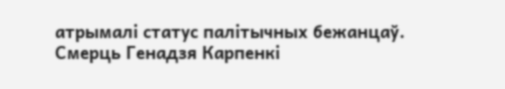атрымалі статус палітычных бежанцаў.
Смерць Генадзя Карпенкі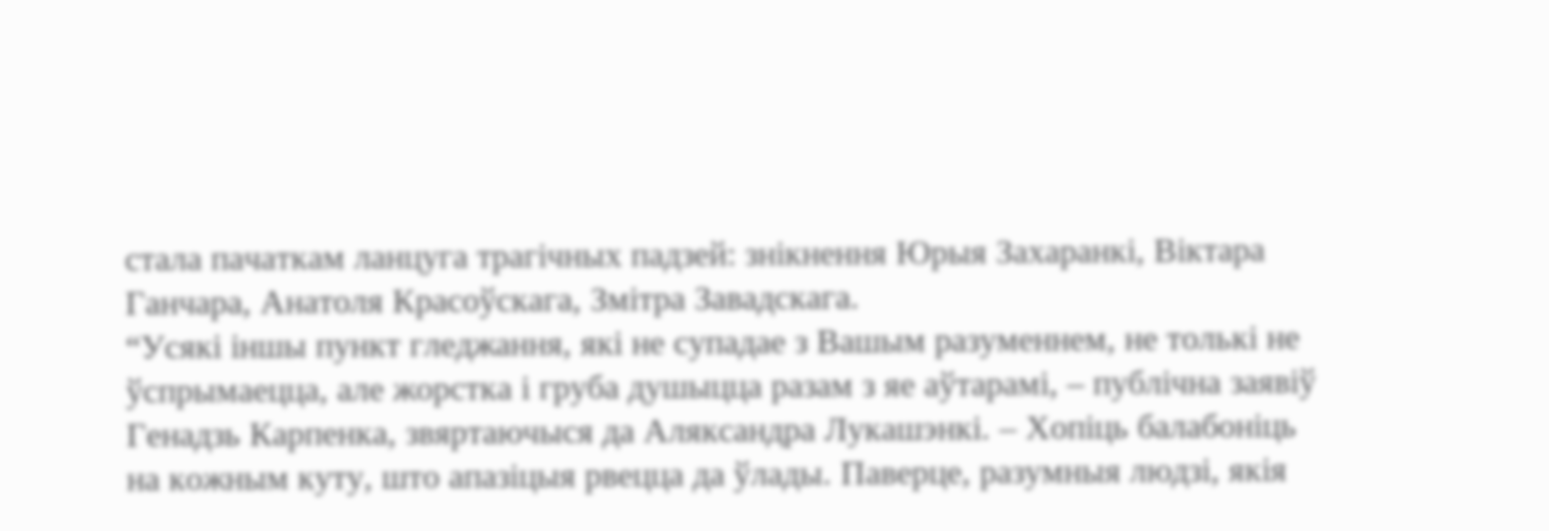стала пачаткам ланцуга трагічных падзей: знікнення Юрыя Захаранкі, Віктара Ганчара, Анатоля Красоўскага, Змітра Завадскага.
“Усякі іншы пункт гледжання, які не супадае з Вашым разуменнем, не толькі не ўспрымаецца, але жорстка і груба душыцца разам з яе аўтарамі, – публічна заявіў Генадзь Карпенка, звяртаючыся да Аляксандра Лукашэнкі. – Хопіць балабоніць на кожным куту, што апазіцыя рвецца да ўлады. Паверце, разумныя людзі, якія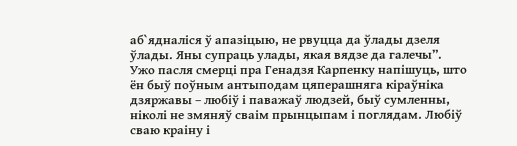аб`ядналіся ў апазіцыю, не рвуцца да ўлады дзеля ўлады. Яны супраць улады, якая вядзе да галечы”.
Ужо пасля смерці пра Генадзя Карпенку напішуць, што ён быў поўным антыподам цяперашняга кіраўніка дзяржавы – любіў і паважаў людзей, быў сумленны, ніколі не змяняў сваім прынцыпам і поглядам. Любіў сваю краіну і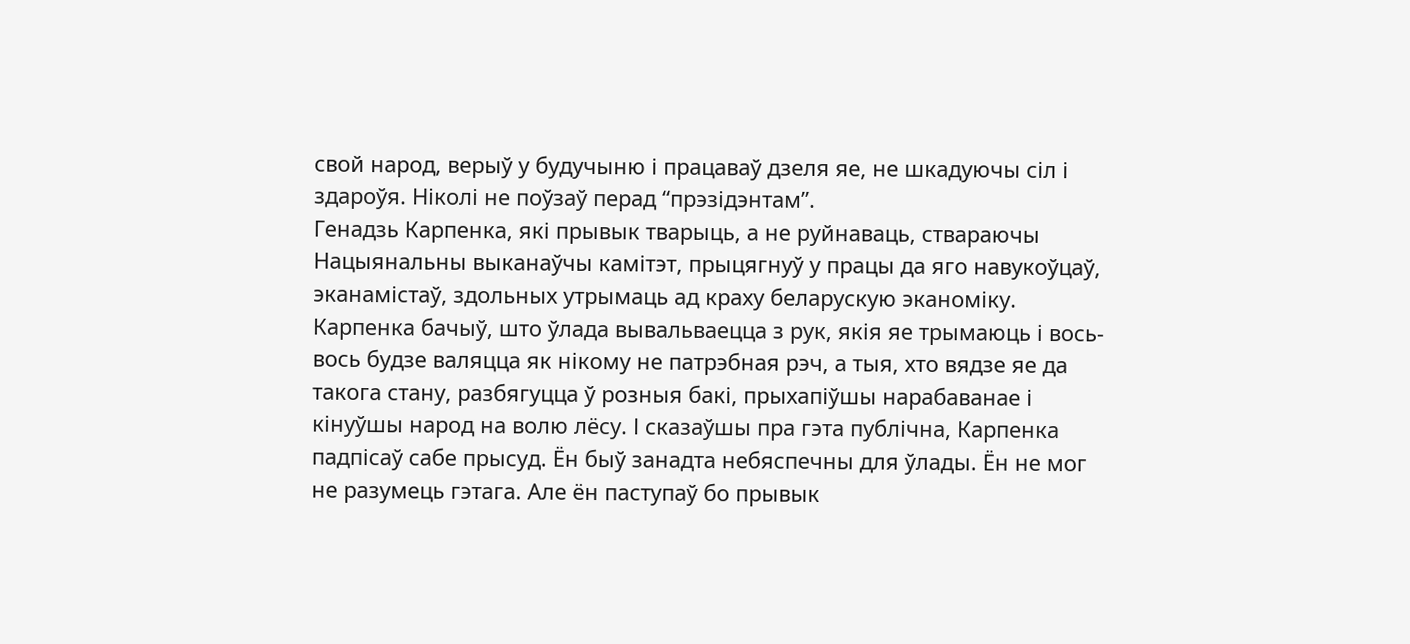свой народ, верыў у будучыню і працаваў дзеля яе, не шкадуючы сіл і здароўя. Ніколі не поўзаў перад “прэзідэнтам”.
Генадзь Карпенка, які прывык тварыць, а не руйнаваць, ствараючы Нацыянальны выканаўчы камітэт, прыцягнуў у працы да яго навукоўцаў, эканамістаў, здольных утрымаць ад краху беларускую эканоміку.
Карпенка бачыў, што ўлада вывальваецца з рук, якія яе трымаюць і вось-вось будзе валяцца як нікому не патрэбная рэч, а тыя, хто вядзе яе да такога стану, разбягуцца ў розныя бакі, прыхапіўшы нарабаванае і кінуўшы народ на волю лёсу. І сказаўшы пра гэта публічна, Карпенка падпісаў сабе прысуд. Ён быў занадта небяспечны для ўлады. Ён не мог не разумець гэтага. Але ён паступаў бо прывык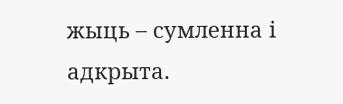жыць – сумленна і адкрыта.